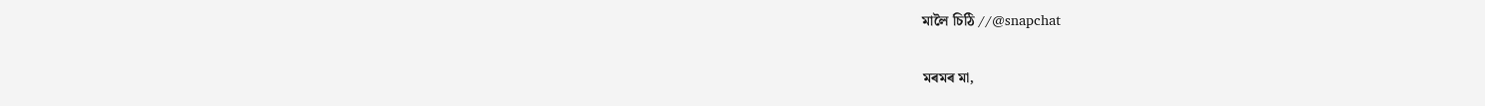মালৈ চিঠি //@snapchat

মৰমৰ মা,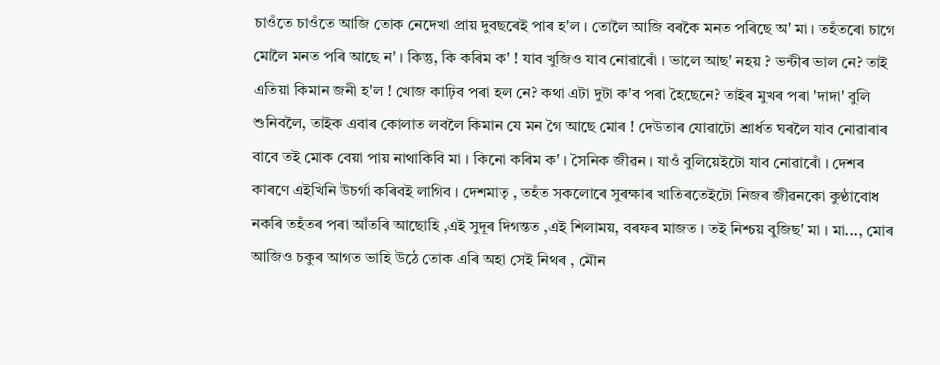চাওঁতে চাওঁতে আজি তোক নেদেখা প্ৰায় দুবছৰেই পাৰ হ'ল । তোলৈ আজি বৰকৈ মনত পৰিছে অ' মা । তহঁতৰো চাগে মোলৈ মনত পৰি আছে ন' । কিন্তু, কি কৰিম ক' ! যাব খুজিও যাব নোৱাৰোঁ । ভালে আছ' নহয় ? ভন্টীৰ ভাল নে? তাই এতিয়া কিমান জনী হ'ল ! খোজ কাঢ়িব পৰা হল নে? কথা এটা দুটা ক'ব পৰা হৈছেনে? তাইৰ মুখৰ পৰা 'দাদা' বুলি শুনিবলৈ, তাইক এবাৰ কোলাত লবলৈ কিমান যে মন গৈ আছে মোৰ ! দেউতাৰ যোৱাটো শ্ৰাৰ্ধত ঘৰলৈ যাব নোৱাৰাৰ বাবে তই মোক বেয়া পায় নাথাকিবি মা । কিনো কৰিম ক' । সৈনিক জীৱন । যাওঁ বুলিয়েইটো যাব নোৱাৰোঁ । দেশৰ কাৰণে এইখিনি উচৰ্গা কৰিবই লাগিব । দেশমাতৃ , তহঁত সকলোৰে সুৰক্ষাৰ খাতিৰতেইটো নিজৰ জীৱনকো কুণ্ঠাবোধ নকৰি তহঁতৰ পৰা আঁতৰি আছোহি ,এই সুদূৰ দিগন্তত ,এই শিলাময়, বৰফৰ মাজত । তই নিশ্চয় বুজিছ' মা । মা..., মোৰ আজিও চকুৰ আগত ভাহি উঠে তোক এৰি অহা সেই নিথৰ , মৌন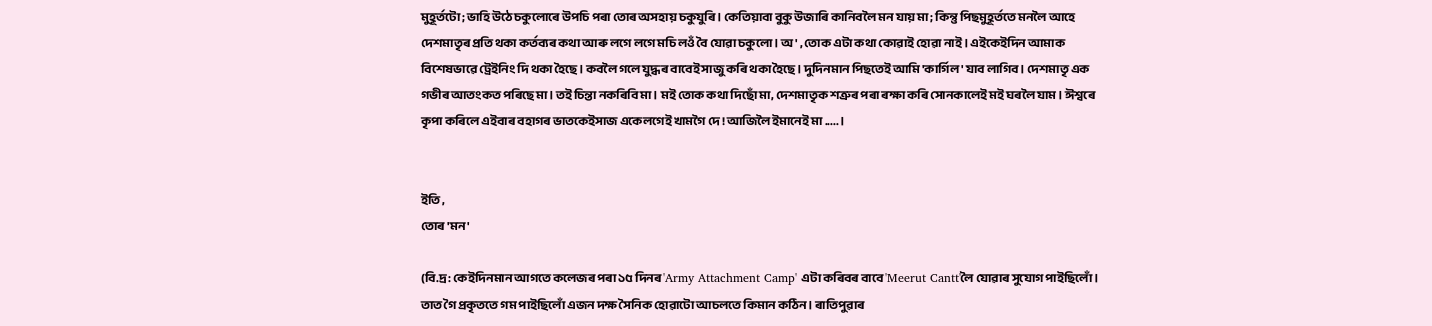মুহূৰ্তটো; ভাহি উঠে চকুলোৰে উপচি পৰা তোৰ অসহায় চকুযুৰি । কেতিয়াবা বুকু উজাৰি কানিবলৈ মন যায় মা ; কিন্তু পিছমুহূৰ্ততে মনলৈ আহে দেশমাতৃৰ প্ৰতি থকা কৰ্তব্যৰ কথা আৰু লগে লগে মচি লওঁ বৈ যোৱা চকুলো । অ' , তোক এটা কথা কোৱাই হোৱা নাই । এইকেইদিন আমাক বিশেষভাৱে ট্ৰেইনিং দি থকা হৈছে । কবলৈ গলে যুদ্ধৰ বাবেই সাজু কৰি থকা হৈছে । দুদিনমান পিছতেই আমি 'কাৰ্গিল' যাব লাগিব । দেশমাতৃ এক গভীৰ আতংকত পৰিছে মা । তই চিন্তা নকৰিবি মা । মই তোক কথা দিছোঁ মা, দেশমাতৃক শত্ৰুৰ পৰা ৰক্ষা কৰি সোনকালেই মই ঘৰলৈ যাম । ঈশ্বৰে কৃপা কৰিলে এইবাৰ বহাগৰ ভাতকেইসাজ একেলগেই খামগৈ দে ! আজিলৈ ইমানেই মা .....।


ইতি ,
তোৰ 'মন'

(বি.দ্ৰ : কেইদিনমান আগতে কলেজৰ পৰা ১৫ দিনৰ 'Army Attachment Camp' এটা কৰিবৰ বাবে 'Meerut Cantt'লৈ যোৱাৰ সুযোগ পাইছিলোঁ । তাত গৈ প্ৰকৃততে গম পাইছিলোঁ এজন দক্ষ সৈনিক হোৱাটো আচলতে কিমান কঠিন । ৰাতিপুৱাৰ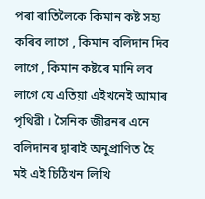পৰা ৰাতিলৈকে কিমান কষ্ট সহ্য কৰিব লাগে , কিমান বলিদান দিব লাগে , কিমান কষ্টৰে মানি লব লাগে যে এতিয়া এইখনেই আমাৰ পৃথিৱী । সৈনিক জীৱনৰ এনে বলিদানৰ দ্বাৰাই অনুপ্ৰাণিত হৈ মই এই চিঠিখন লিখি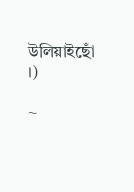উলিয়াইছোঁ ।)

~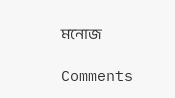মনোজ

Comments